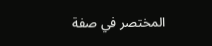المختصر في صفة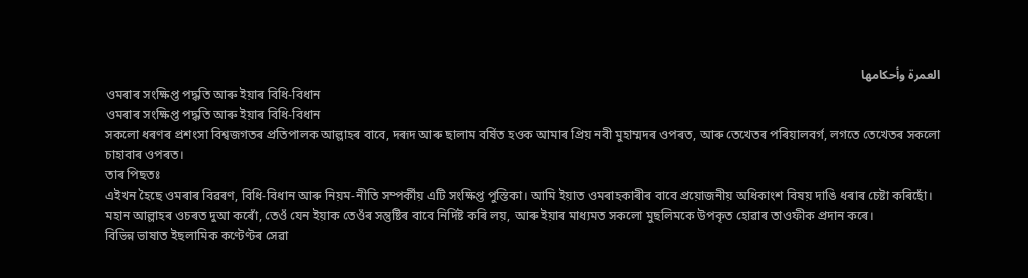العمرة وأحكامها
ওমৰাৰ সংক্ষিপ্ত পদ্ধতি আৰু ইয়াৰ বিধি-বিধান
ওমৰাৰ সংক্ষিপ্ত পদ্ধতি আৰু ইয়াৰ বিধি-বিধান
সকলো ধৰণৰ প্ৰশংসা বিশ্বজগতৰ প্ৰতিপালক আল্লাহৰ বাবে, দৰূদ আৰু ছালাম বৰ্ষিত হওক আমাৰ প্ৰিয় নবী মুহাম্মদৰ ওপৰত, আৰু তেখেতৰ পৰিয়ালবৰ্গ, লগতে তেখেতৰ সকলো চাহাবাৰ ওপৰত।
তাৰ পিছতঃ
এইখন হৈছে ওমৰাৰ বিৱৰণ, বিধি-বিধান আৰু নিয়ম-নীতি সম্পৰ্কীয় এটি সংক্ষিপ্ত পুস্তিকা। আমি ইয়াত ওমৰাহকাৰীৰ বাবে প্ৰয়োজনীয় অধিকাংশ বিষয় দাঙি ধৰাৰ চেষ্টা কৰিছোঁ।
মহান আল্লাহৰ ওচৰত দুআ কৰোঁ, তেওঁ যেন ইয়াক তেওঁৰ সন্তুষ্টিৰ বাবে নিৰ্দিষ্ট কৰি লয়, আৰু ইয়াৰ মাধ্যমত সকলো মুছলিমকে উপকৃত হোৱাৰ তাওফীক প্ৰদান কৰে।
বিভিন্ন ভাষাত ইছলামিক কণ্টেণ্টৰ সেৱা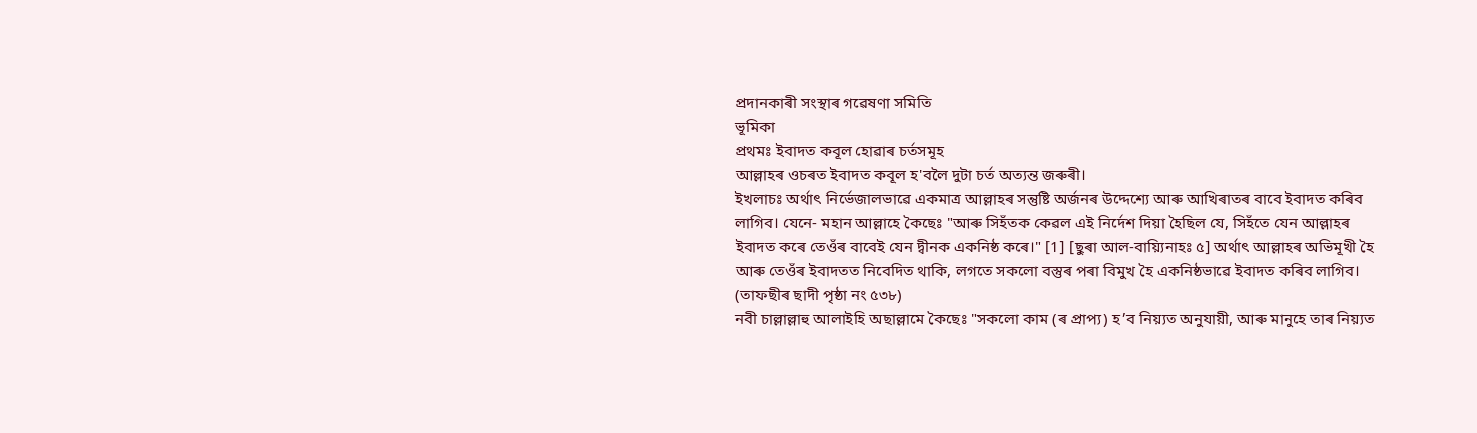প্ৰদানকাৰী সংস্থাৰ গৱেষণা সমিতি
ভূমিকা
প্ৰথমঃ ইবাদত কবূল হোৱাৰ চৰ্তসমূহ
আল্লাহৰ ওচৰত ইবাদত কবূল হ'বলৈ দুটা চৰ্ত অত্যন্ত জৰুৰী।
ইখলাচঃ অৰ্থাৎ নিৰ্ভেজালভাৱে একমাত্ৰ আল্লাহৰ সন্তুষ্টি অৰ্জনৰ উদ্দেশ্যে আৰু আখিৰাতৰ বাবে ইবাদত কৰিব লাগিব। যেনে- মহান আল্লাহে কৈছেঃ "আৰু সিহঁতক কেৱল এই নিৰ্দেশ দিয়া হৈছিল যে, সিহঁতে যেন আল্লাহৰ ইবাদত কৰে তেওঁৰ বাবেই যেন দ্বীনক একনিষ্ঠ কৰে।" [1] [ছুৰা আল-বায়্যিনাহঃ ৫] অৰ্থাৎ আল্লাহৰ অভিমূখী হৈ আৰু তেওঁৰ ইবাদতত নিবেদিত থাকি, লগতে সকলো বস্তুৰ পৰা বিমুখ হৈ একনিষ্ঠভাৱে ইবাদত কৰিব লাগিব। (তাফছীৰ ছাদী পৃষ্ঠা নং ৫৩৮)
নবী চাল্লাল্লাহু আলাইহি অছাল্লামে কৈছেঃ "সকলো কাম (ৰ প্ৰাপ্য) হ’ব নিয়্যত অনুযায়ী, আৰু মানুহে তাৰ নিয়্যত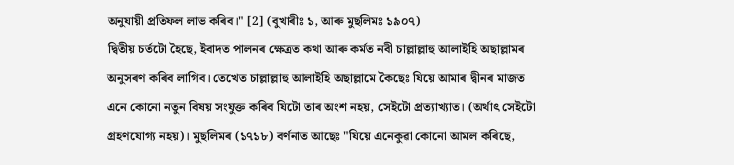অনুযায়ী প্ৰতিফল লাভ কৰিব।" [2] (বুখাৰীঃ ১, আৰু মুছলিমঃ ১৯০৭)
দ্বিতীয় চৰ্তটো হৈছে, ইবাদত পালনৰ ক্ষেত্ৰত কথা আৰু কৰ্মত নবী চাল্লাল্লাহু আলাইহি অছাল্লামৰ অনুসৰণ কৰিব লাগিব। তেখেত চাল্লাল্লাহু আলাইহি অছাল্লামে কৈছেঃ যিয়ে আমাৰ দ্বীনৰ মাজত এনে কোনো নতুন বিষয় সংযুক্ত কৰিব যিটো তাৰ অংশ নহয়, সেইটো প্ৰত্যাখ্যাত। (অৰ্থাৎ সেইটো গ্ৰহণযোগ্য নহয়)। মুছলিমৰ (১৭১৮) বৰ্ণনাত আছেঃ "যিয়ে এনেকুৱা কোনো আমল কৰিছে,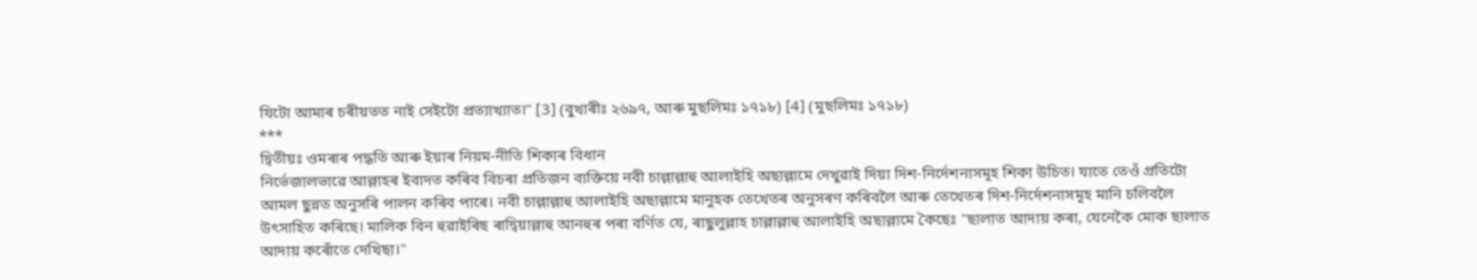যিটো আমাৰ চৰীয়তত নাই সেইটো প্ৰত্যাখ্যাত।" [3] (বুখাৰীঃ ২৬৯৭, আৰু মুছলিমঃ ১৭১৮) [4] (মুছলিমঃ ১৭১৮)
***
দ্বিতীয়ঃ ওমৰাৰ পদ্ধতি আৰু ইয়াৰ নিয়ম-নীতি শিকাৰ বিধান
নিৰ্ভেজালভাৱে আল্লাহৰ ইবাদত কৰিব বিচৰা প্ৰতিজন ব্যক্তিয়ে নবী চাল্লাল্লাহু আলাইহি অছাল্লামে দেখুৱাই দিয়া দিশ-নিৰ্দেশনাসমূহ শিকা উচিত। যাতে তেওঁ প্ৰতিটো আমল ছুন্নত অনুসৰি পালন কৰিব পাৰে। নবী চাল্লাল্লাহু আলাইহি অছাল্লামে মানুহক তেখেতৰ অনুসৰণ কৰিবলৈ আৰু তেখেতৰ দিশ-নিৰ্দেশনাসমূহ মানি চলিবলৈ উৎসাহিত কৰিছে। মালিক বিন হুৱাইৰিছ ৰাদ্বিয়াল্লাহু আনহুৰ পৰা বৰ্ণিত যে, ৰাছুলুল্লাহ চাল্লাল্লাহু আলাইহি অছাল্লামে কৈছেঃ "ছালাত আদায় কৰা, যেনেকৈ মোক ছালাত আদায় কৰোঁতে দেখিছা।"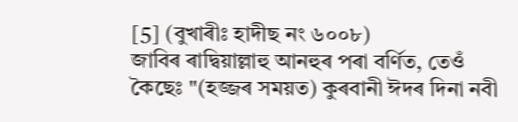[5] (বুখাৰীঃ হাদীছ নং ৬০০৮)
জাবিৰ ৰাদ্বিয়াল্লাহু আনহুৰ পৰা বৰ্ণিত, তেওঁ কৈছেঃ "(হজ্জৰ সময়ত) কুৰবানী ঈদৰ দিনা নবী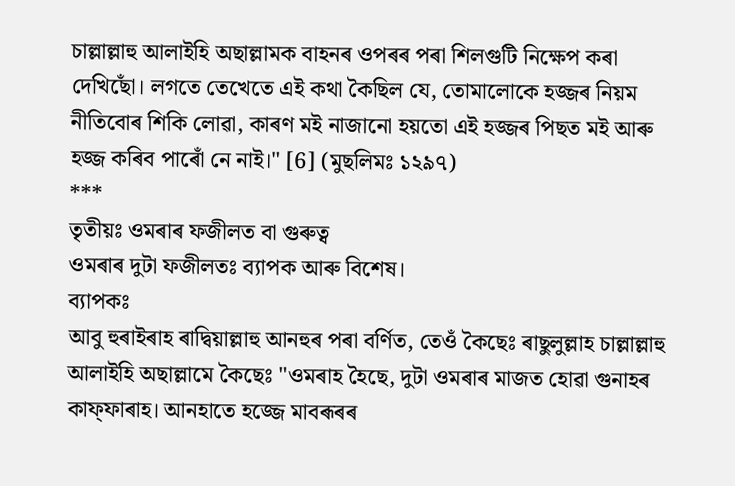চাল্লাল্লাহু আলাইহি অছাল্লামক বাহনৰ ওপৰৰ পৰা শিলগুটি নিক্ষেপ কৰা দেখিছোঁ। লগতে তেখেতে এই কথা কৈছিল যে, তোমালোকে হজ্জৰ নিয়ম নীতিবোৰ শিকি লোৱা, কাৰণ মই নাজানো হয়তো এই হজ্জৰ পিছত মই আৰু হজ্জ কৰিব পাৰোঁ নে নাই।" [6] (মুছলিমঃ ১২৯৭)
***
তৃতীয়ঃ ওমৰাৰ ফজীলত বা গুৰুত্ব
ওমৰাৰ দুটা ফজীলতঃ ব্যাপক আৰু বিশেষ।
ব্যাপকঃ
আবু হুৰাইৰাহ ৰাদ্বিয়াল্লাহু আনহুৰ পৰা বৰ্ণিত, তেওঁ কৈছেঃ ৰাছুলুল্লাহ চাল্লাল্লাহু আলাইহি অছাল্লামে কৈছেঃ "ওমৰাহ হৈছে, দুটা ওমৰাৰ মাজত হোৱা গুনাহৰ কাফ্ফাৰাহ। আনহাতে হজ্জে মাবৰূৰৰ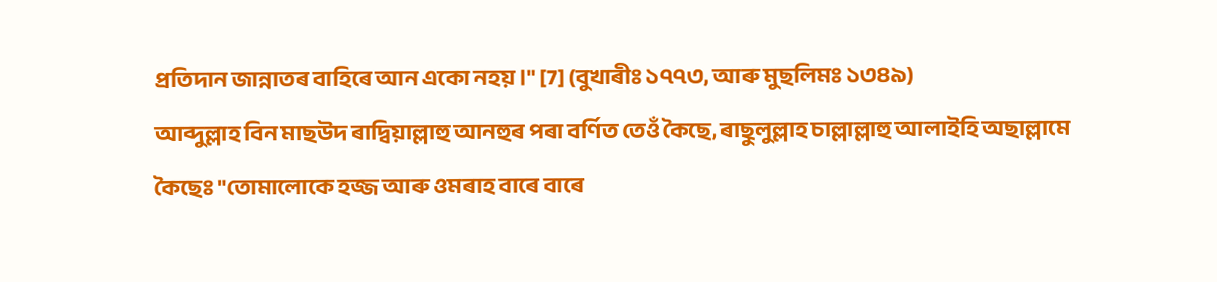প্ৰতিদান জান্নাতৰ বাহিৰে আন একো নহয়।" [7] (বুখাৰীঃ ১৭৭৩, আৰু মুছলিমঃ ১৩৪৯)
আব্দুল্লাহ বিন মাছউদ ৰাদ্বিয়াল্লাহু আনহুৰ পৰা বৰ্ণিত তেওঁ কৈছে, ৰাছুলুল্লাহ চাল্লাল্লাহু আলাইহি অছাল্লামে কৈছেঃ "তোমালোকে হজ্জ আৰু ওমৰাহ বাৰে বাৰে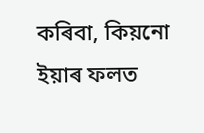কৰিবা, কিয়নো ইয়াৰ ফলত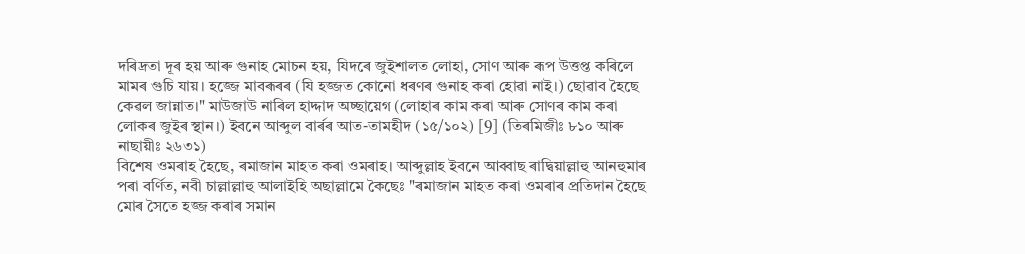দৰিদ্ৰতা দূৰ হয় আৰু গুনাহ মোচন হয়, যিদৰে জুইশালত লোহা, সোণ আৰু ৰূপ উত্তপ্ত কৰিলে মামৰ গুচি যায়। হজ্জে মাবৰূৰৰ (যি হজ্জত কোনো ধৰণৰ গুনাহ কৰা হোৱা নাই।) ছোৱাব হৈছে কেৱল জান্নাত।" মাউজাউ নাৰিল হাদ্দাদ অচ্ছায়েগ (লোহাৰ কাম কৰা আৰু সোণৰ কাম কৰা লোকৰ জুইৰ স্থান।) ইবনে আব্দুল বাৰ্ৰৰ আত-তামহীদ (১৫/১০২) [9] (তিৰমিজীঃ ৮১০ আৰু নাছায়ীঃ ২৬৩১)
বিশেষ ওমৰাহ হৈছে, ৰমাজান মাহত কৰা ওমৰাহ। আব্দুল্লাহ ইবনে আব্বাছ ৰাদ্বিয়াল্লাহু আনহুমাৰ পৰা বৰ্ণিত, নবী চাল্লাল্লাহু আলাইহি অছাল্লামে কৈছেঃ "ৰমাজান মাহত কৰা ওমৰাৰ প্ৰতিদান হৈছে মোৰ সৈতে হজ্জ কৰাৰ সমান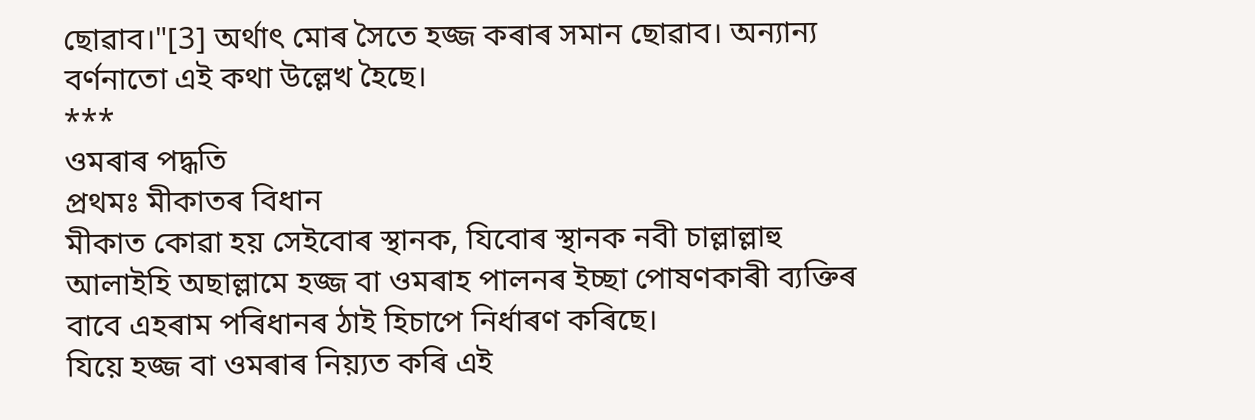ছোৱাব।"[3] অৰ্থাৎ মোৰ সৈতে হজ্জ কৰাৰ সমান ছোৱাব। অন্যান্য বৰ্ণনাতো এই কথা উল্লেখ হৈছে।
***
ওমৰাৰ পদ্ধতি
প্ৰথমঃ মীকাতৰ বিধান
মীকাত কোৱা হয় সেইবোৰ স্থানক, যিবোৰ স্থানক নবী চাল্লাল্লাহু আলাইহি অছাল্লামে হজ্জ বা ওমৰাহ পালনৰ ইচ্ছা পোষণকাৰী ব্যক্তিৰ বাবে এহৰাম পৰিধানৰ ঠাই হিচাপে নিৰ্ধাৰণ কৰিছে।
যিয়ে হজ্জ বা ওমৰাৰ নিয়্যত কৰি এই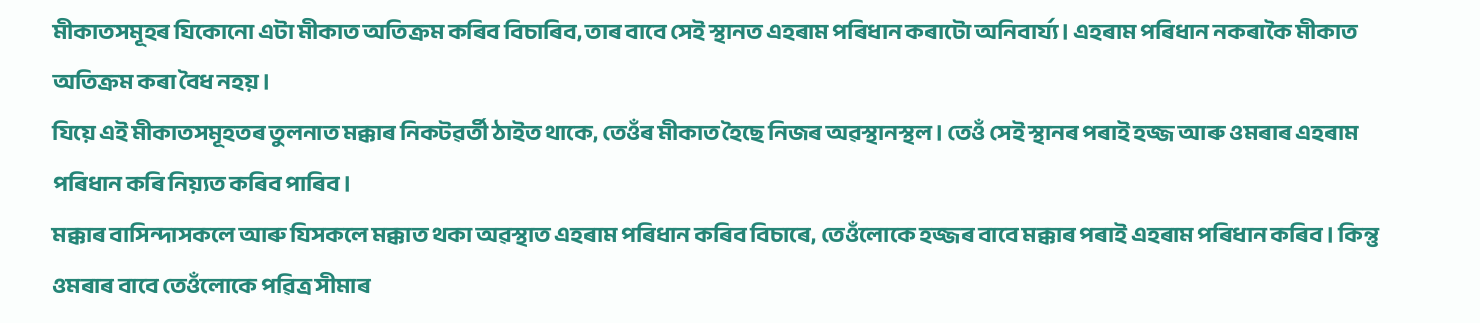মীকাতসমূহৰ যিকোনো এটা মীকাত অতিক্ৰম কৰিব বিচাৰিব, তাৰ বাবে সেই স্থানত এহৰাম পৰিধান কৰাটো অনিবাৰ্য্য। এহৰাম পৰিধান নকৰাকৈ মীকাত অতিক্ৰম কৰা বৈধ নহয়।
যিয়ে এই মীকাতসমূহতৰ তুলনাত মক্কাৰ নিকটৱৰ্তী ঠাইত থাকে, তেওঁৰ মীকাত হৈছে নিজৰ অৱস্থানস্থল। তেওঁ সেই স্থানৰ পৰাই হজ্জ আৰু ওমৰাৰ এহৰাম পৰিধান কৰি নিয়্যত কৰিব পাৰিব।
মক্কাৰ বাসিন্দাসকলে আৰু যিসকলে মক্কাত থকা অৱস্থাত এহৰাম পৰিধান কৰিব বিচাৰে, তেওঁলোকে হজ্জৰ বাবে মক্কাৰ পৰাই এহৰাম পৰিধান কৰিব। কিন্তু ওমৰাৰ বাবে তেওঁলোকে পৱিত্ৰ সীমাৰ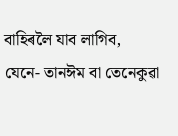বাহিৰলৈ যাব লাগিব, যেনে- তানঈম বা তেনেকুৱা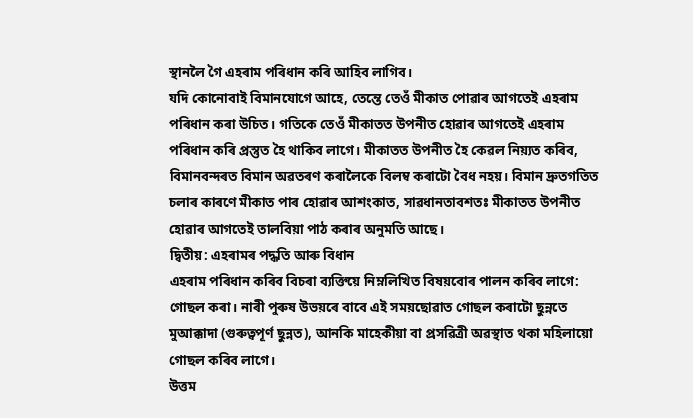স্থানলৈ গৈ এহৰাম পৰিধান কৰি আহিব লাগিব।
যদি কোনোবাই বিমানযোগে আহে, তেন্তে তেওঁ মীকাত পোৱাৰ আগতেই এহৰাম পৰিধান কৰা উচিত। গতিকে তেওঁ মীকাতত উপনীত হোৱাৰ আগতেই এহৰাম পৰিধান কৰি প্ৰস্তুত হৈ থাকিব লাগে। মীকাতত উপনীত হৈ কেৱল নিয়্যত কৰিব, বিমানবন্দৰত বিমান অৱতৰণ কৰালৈকে বিলম্ব কৰাটো বৈধ নহয়। বিমান দ্ৰুতগতিত চলাৰ কাৰণে মীকাত পাৰ হোৱাৰ আশংকাত, সাৱধানতাবশতঃ মীকাতত উপনীত হোৱাৰ আগতেই তালবিয়া পাঠ কৰাৰ অনুমতি আছে।
দ্বিতীয়: এহৰামৰ পদ্ধতি আৰু বিধান
এহৰাম পৰিধান কৰিব বিচৰা ব্যক্তিয়ে নিম্নলিখিত বিষয়বোৰ পালন কৰিব লাগে:
গোছল কৰা। নাৰী পুৰুষ উভয়ৰে বাবে এই সময়ছোৱাত গোছল কৰাটো ছুন্নতে মুআক্কাদা (গুৰুত্বপূৰ্ণ ছুন্নত), আনকি মাহেকীয়া বা প্ৰসৱিত্ৰী অৱস্থাত থকা মহিলায়ো গোছল কৰিব লাগে।
উত্তম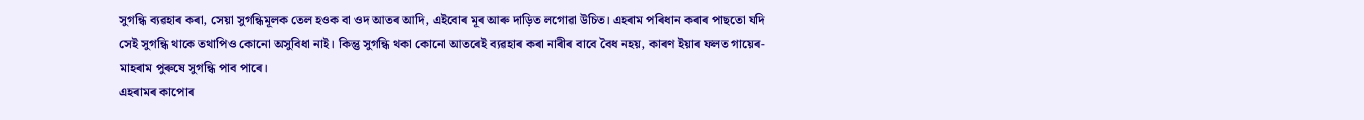সুগন্ধি ব্যৱহাৰ কৰা, সেয়া সুগন্ধিমূলক তেল হওক বা ওদ আতৰ আদি, এইবোৰ মূৰ আৰু দাড়িত লগোৱা উচিত। এহৰাম পৰিধান কৰাৰ পাছতো যদি সেই সুগন্ধি থাকে তথাপিও কোনো অসুবিধা নাই। কিন্তু সুগন্ধি থকা কোনো আতৰেই ব্যৱহাৰ কৰা নাৰীৰ বাবে বৈধ নহয়, কাৰণ ইয়াৰ ফলত গায়েৰ-মাহৰাম পুৰুষে সুগন্ধি পাব পাৰে।
এহৰামৰ কাপোৰ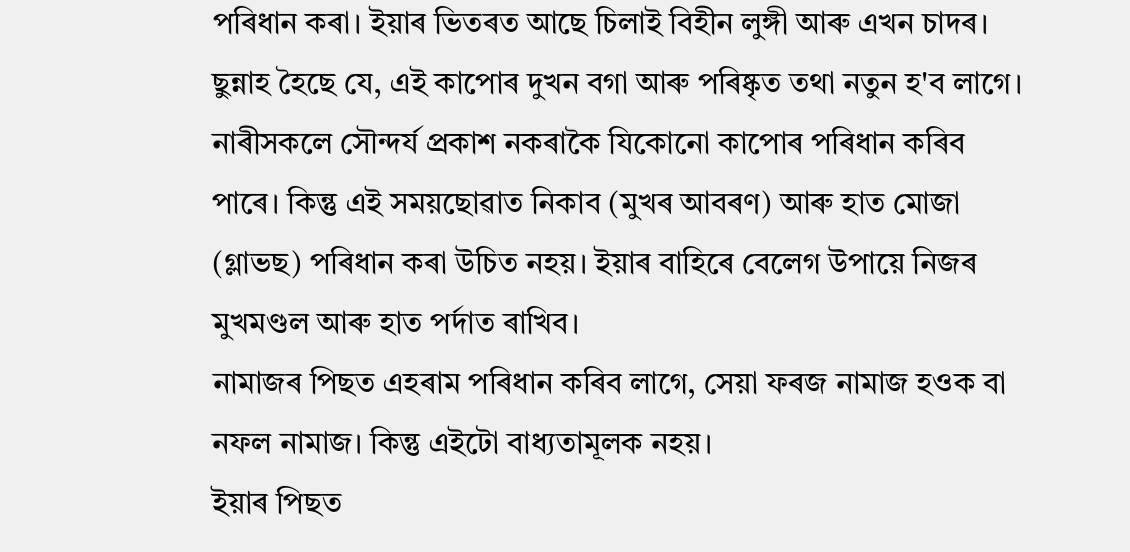পৰিধান কৰা। ইয়াৰ ভিতৰত আছে চিলাই বিহীন লুঙ্গী আৰু এখন চাদৰ। ছুন্নাহ হৈছে যে, এই কাপোৰ দুখন বগা আৰু পৰিষ্কৃত তথা নতুন হ'ব লাগে। নাৰীসকলে সৌন্দৰ্য প্ৰকাশ নকৰাকৈ যিকোনো কাপোৰ পৰিধান কৰিব পাৰে। কিন্তু এই সময়ছোৱাত নিকাব (মুখৰ আবৰণ) আৰু হাত মোজা (গ্লাভছ) পৰিধান কৰা উচিত নহয়। ইয়াৰ বাহিৰে বেলেগ উপায়ে নিজৰ মুখমণ্ডল আৰু হাত পৰ্দাত ৰাখিব।
নামাজৰ পিছত এহৰাম পৰিধান কৰিব লাগে, সেয়া ফৰজ নামাজ হওক বা নফল নামাজ। কিন্তু এইটো বাধ্যতামূলক নহয়।
ইয়াৰ পিছত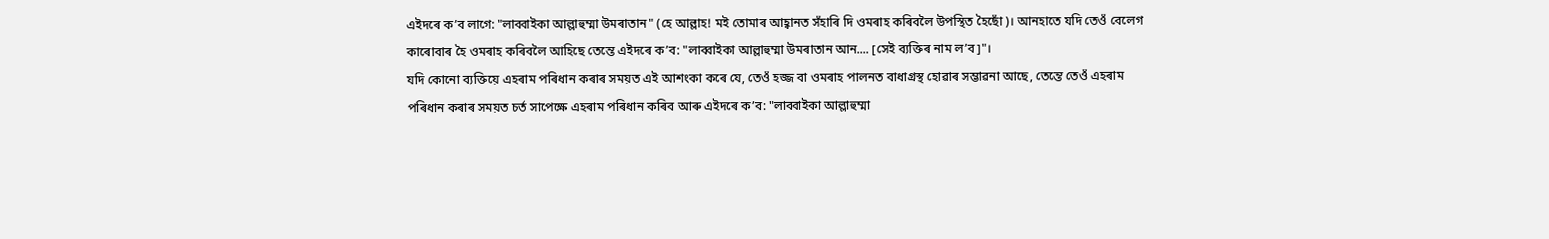এইদৰে ক’ব লাগে: "লাব্বাইকা আল্লাহুম্মা উমৰাতান" (হে আল্লাহ! মই তোমাৰ আহ্বানত সঁহাৰি দি ওমৰাহ কৰিবলৈ উপস্থিত হৈছোঁ)। আনহাতে যদি তেওঁ বেলেগ কাৰোবাৰ হৈ ওমৰাহ কৰিবলৈ আহিছে তেন্তে এইদৰে ক’ব: "লাব্বাইকা আল্লাহুম্মা উমৰাতান আন.... [সেই ব্যক্তিৰ নাম ল’ব]"।
যদি কোনো ব্যক্তিয়ে এহৰাম পৰিধান কৰাৰ সময়ত এই আশংকা কৰে যে, তেওঁ হজ্জ বা ওমৰাহ পালনত বাধাগ্ৰস্থ হোৱাৰ সম্ভাৱনা আছে, তেন্তে তেওঁ এহৰাম পৰিধান কৰাৰ সময়ত চৰ্ত সাপেক্ষে এহৰাম পৰিধান কৰিব আৰু এইদৰে ক’ব: "লাব্বাইকা আল্লাহুম্মা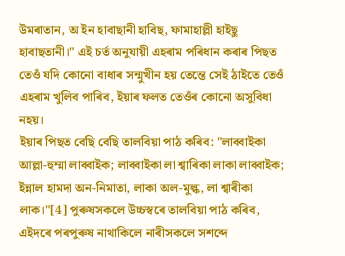উমৰাতান, অ ইন হাবাছানী হাবিছ, ফামাহাল্লী হাইছু হাবাছতানী।" এই চৰ্ত অনুযায়ী এহৰাম পৰিধান কৰাৰ পিছত তেওঁ যদি কোনো বাধাৰ সন্মুখীন হয় তেন্তে সেই ঠাইতে তেওঁ এহৰাম খুলিব পাৰিব, ইয়াৰ ফলত তেওঁৰ কোনো অসুবিধা নহয়।
ইয়াৰ পিছত বেছি বেছি তালবিয়া পাঠ কৰিব: "লাব্বাইকা আল্লা-হুম্মা লাব্বাইক; লাব্বাইকা লা শ্বাৰিকা লাকা লাব্বাইক; ইন্নাল হামদা অন-নিমাতা, লাকা অল-মুল্ক, লা শ্বাৰীকা লাক।"[4] পুৰুষসকলে উচ্চস্বৰে তালবিয়া পাঠ কৰিব, এইদৰে পৰপুৰুষ নাথাকিলে নাৰীসকলে সশব্দে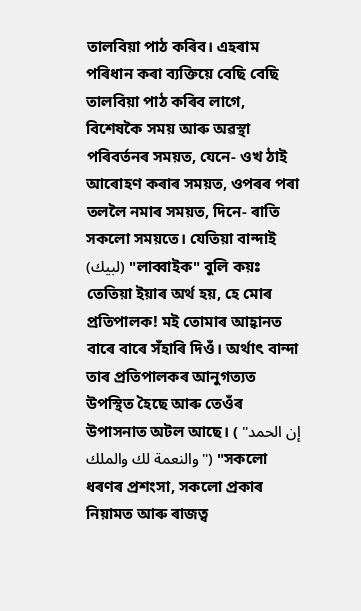তালবিয়া পাঠ কৰিব। এহৰাম পৰিধান কৰা ব্যক্তিয়ে বেছি বেছি তালবিয়া পাঠ কৰিব লাগে, বিশেষকৈ সময় আৰু অৱস্থা পৰিবৰ্তনৰ সময়ত, যেনে- ওখ ঠাই আৰোহণ কৰাৰ সময়ত, ওপৰৰ পৰা তললৈ নমাৰ সময়ত, দিনে- ৰাতি সকলো সময়তে। যেতিয়া বান্দাই (لبيك) "লাব্বাইক" বুলি কয়ঃ তেতিয়া ইয়াৰ অৰ্থ হয়, হে মোৰ প্ৰতিপালক! মই তোমাৰ আহ্বানত বাৰে বাৰে সঁহাৰি দিওঁ। অৰ্থাৎ বান্দা তাৰ প্ৰতিপালকৰ আনুগত্যত উপস্থিত হৈছে আৰু তেওঁৰ উপাসনাত অটল আছে। ( "إن الحمد والنعمة لك والملك") "সকলো ধৰণৰ প্ৰশংসা, সকলো প্ৰকাৰ নিয়ামত আৰু ৰাজত্ব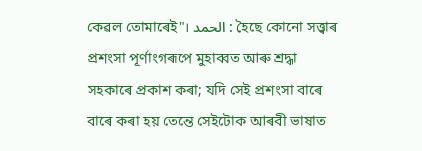কেৱল তোমাৰেই"। الحمد : হৈছে কোনো সত্ত্বাৰ প্ৰশংসা পূৰ্ণাংগৰূপে মুহাব্বত আৰু শ্রদ্ধা সহকাৰে প্ৰকাশ কৰা; যদি সেই প্ৰশংসা বাৰে বাৰে কৰা হয় তেন্তে সেইটোক আৰবী ভাষাত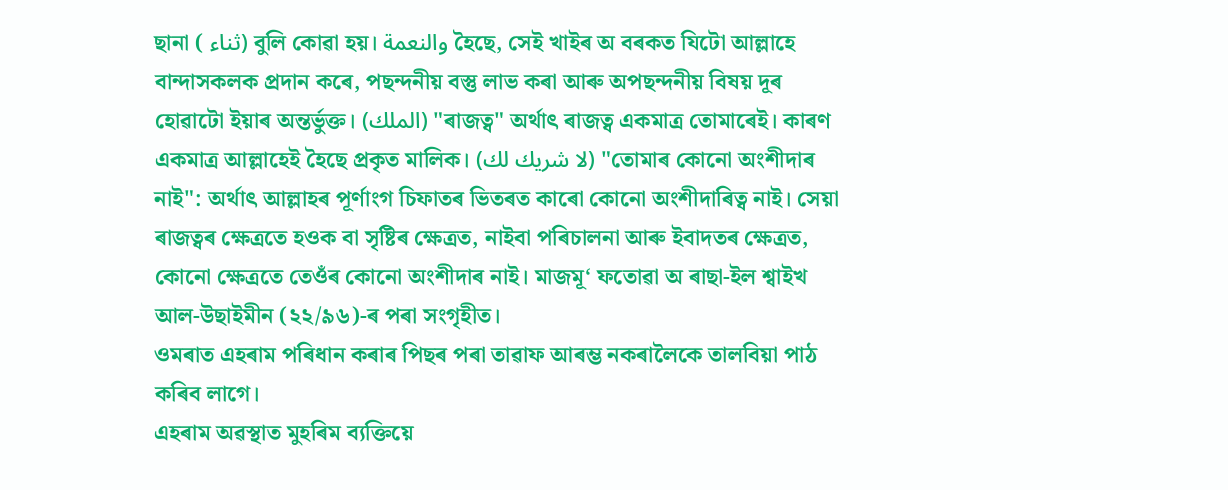ছানা ( ثناء) বুলি কোৱা হয়। والنعمة হৈছে, সেই খাইৰ অ বৰকত যিটো আল্লাহে বান্দাসকলক প্ৰদান কৰে, পছন্দনীয় বস্তু লাভ কৰা আৰু অপছন্দনীয় বিষয় দূৰ হোৱাটো ইয়াৰ অন্তৰ্ভুক্ত। (الملك) "ৰাজত্ব" অৰ্থাৎ ৰাজত্ব একমাত্ৰ তোমাৰেই। কাৰণ একমাত্ৰ আল্লাহেই হৈছে প্ৰকৃত মালিক। (لا شريك لك) "তোমাৰ কোনো অংশীদাৰ নাই": অৰ্থাৎ আল্লাহৰ পূৰ্ণাংগ চিফাতৰ ভিতৰত কাৰো কোনো অংশীদাৰিত্ব নাই। সেয়া ৰাজত্বৰ ক্ষেত্ৰতে হওক বা সৃষ্টিৰ ক্ষেত্ৰত, নাইবা পৰিচালনা আৰু ইবাদতৰ ক্ষেত্ৰত, কোনো ক্ষেত্ৰতে তেওঁৰ কোনো অংশীদাৰ নাই। মাজমূ‘ ফতোৱা অ ৰাছা-ইল শ্বাইখ আল-উছাইমীন (২২/৯৬)-ৰ পৰা সংগৃহীত।
ওমৰাত এহৰাম পৰিধান কৰাৰ পিছৰ পৰা তাৱাফ আৰম্ভ নকৰালৈকে তালবিয়া পাঠ কৰিব লাগে।
এহৰাম অৱস্থাত মুহৰিম ব্যক্তিয়ে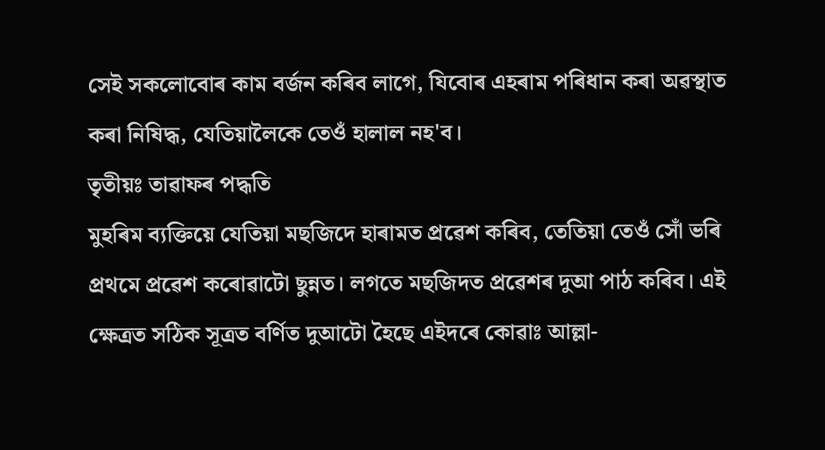সেই সকলোবোৰ কাম বৰ্জন কৰিব লাগে, যিবোৰ এহৰাম পৰিধান কৰা অৱস্থাত কৰা নিষিদ্ধ, যেতিয়ালৈকে তেওঁ হালাল নহ'ব।
তৃতীয়ঃ তাৱাফৰ পদ্ধতি
মুহৰিম ব্যক্তিয়ে যেতিয়া মছজিদে হাৰামত প্ৰৱেশ কৰিব, তেতিয়া তেওঁ সোঁ ভৰি প্ৰথমে প্ৰৱেশ কৰোৱাটো ছুন্নত। লগতে মছজিদত প্ৰৱেশৰ দুআ পাঠ কৰিব। এই ক্ষেত্ৰত সঠিক সূত্ৰত বৰ্ণিত দুআটো হৈছে এইদৰে কোৱাঃ আল্লা-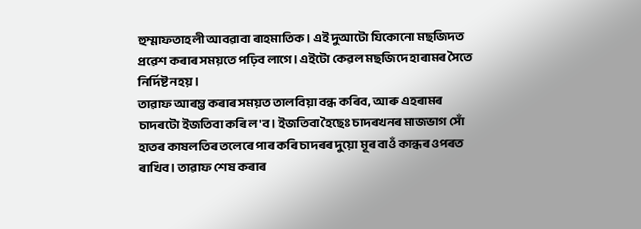হুম্মাফতাহলী আবৱাবা ৰাহমাতিক। এই দুআটো যিকোনো মছজিদত প্ৰৱেশ কৰাৰ সময়তে পঢ়িব লাগে। এইটো কেৱল মছজিদে হাৰামৰ সৈতে নিৰ্দিষ্ট নহয়।
তাৱাফ আৰম্ভ কৰাৰ সময়ত তালবিয়া বন্ধ কৰিব, আৰু এহৰামৰ চাদৰটো ইজতিবা কৰি ল'ব। ইজতিবা হৈছেঃ চাদৰখনৰ মাজভাগ সোঁ হাতৰ কাষলতিৰ তলেৰে পাৰ কৰি চাদৰৰ দুয়ো মূৰ বাওঁ কান্ধৰ ওপৰত ৰাখিব। তাৱাফ শেষ কৰাৰ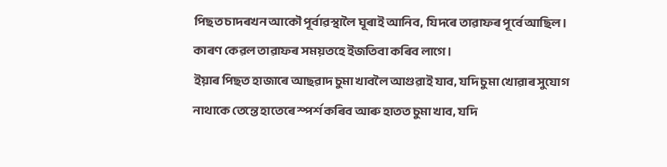পিছত চাদৰখন আকৌ পূৰ্বাৱস্থালৈ ঘূৰাই আনিব, যিদৰে তাৱাফৰ পূৰ্বে আছিল। কাৰণ কেৱল তাৱাফৰ সময়তহে ইজতিবা কৰিব লাগে।
ইয়াৰ পিছত হাজাৰে আছৱাদ চুমা খাবলৈ আগুৱাই যাব, যদি চুমা খোৱাৰ সুযোগ নাথাকে তেন্তে হাতেৰে স্পৰ্শ কৰিব আৰু হাতত চুমা খাব, যদি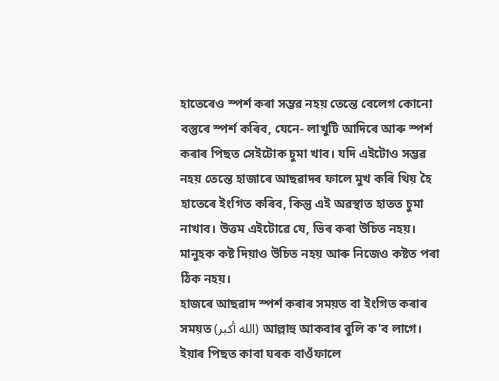হাতেৰেও স্পৰ্শ কৰা সম্ভৱ নহয় তেন্তে বেলেগ কোনো বস্তুৰে স্পৰ্শ কৰিব, যেনে- লাখুটি আদিৰে আৰু স্পৰ্শ কৰাৰ পিছত সেইটোক চুমা খাব। যদি এইটোও সম্ভৱ নহয় তেন্তে হাজাৰে আছৱাদৰ ফালে মুখ কৰি থিয় হৈ হাতেৰে ইংগিত কৰিব, কিন্তু এই অৱস্থাত হাতত চুমা নাখাব। উত্তম এইটোৱে যে, ভিৰ কৰা উচিত নহয়। মানুহক কষ্ট দিয়াও উচিত নহয় আৰু নিজেও কষ্টত পৰা ঠিক নহয়।
হাজৰে আছৱাদ স্পৰ্শ কৰাৰ সময়ত বা ইংগিত কৰাৰ সময়ত (الله أكبر) আল্লাহু আকবাৰ বুলি ক'ব লাগে।
ইয়াৰ পিছত কাবা ঘৰক বাওঁফালে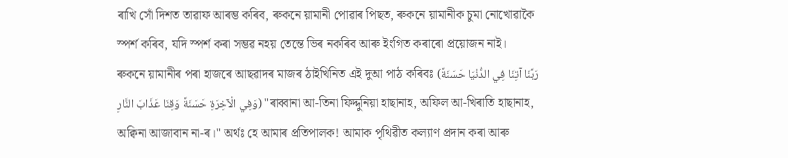ৰাখি সোঁ দিশত তাৱাফ আৰম্ভ কৰিব, ৰুকনে য়ামানী পোৱাৰ পিছত, ৰুকনে য়ামানীক চুমা নোখোৱাকৈ স্পৰ্শ কৰিব, যদি স্পৰ্শ কৰা সম্ভৱ নহয় তেন্তে ভিৰ নকৰিব আৰু ইংগিত কৰাৰো প্ৰয়োজন নাই।
ৰুকনে য়ামানীৰ পৰা হাজৰে আছৱাদৰ মাজৰ ঠাইখিনিত এই দুআ পাঠ কৰিবঃ (رَبَّنَا آتِنَا فِي الدُّنْيَا حَسَنَةً وَفِي الْآخِرَةِ حَسَنَةً وَقِنَا عَذَابَ النَّارِ) "ৰাব্বানা আ-তিনা ফিদ্দুনিয়া হাছানাহ, অফিল আ-খিৰাতি হাছানাহ, অক্বিনা আজাবান না-ৰ।" অৰ্থঃ হে আমাৰ প্ৰতিপালক! আমাক পৃথিৱীত কল্যাণ প্ৰদান কৰা আৰু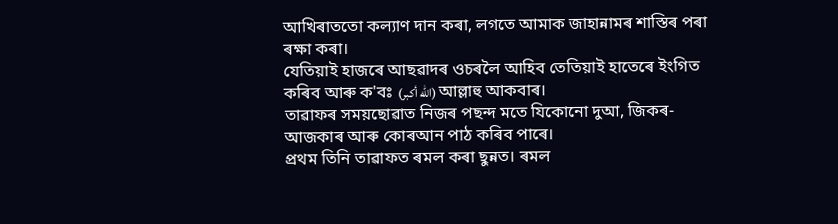আখিৰাততো কল্যাণ দান কৰা, লগতে আমাক জাহান্নামৰ শাস্তিৰ পৰা ৰক্ষা কৰা।
যেতিয়াই হাজৰে আছৱাদৰ ওচৰলৈ আহিব তেতিয়াই হাতেৰে ইংগিত কৰিব আৰু ক'বঃ (الله أكبر) আল্লাহু আকবাৰ।
তাৱাফৰ সময়ছোৱাত নিজৰ পছন্দ মতে যিকোনো দুআ, জিকৰ-আজকাৰ আৰু কোৰআন পাঠ কৰিব পাৰে।
প্ৰথম তিনি তাৱাফত ৰমল কৰা ছুন্নত। ৰমল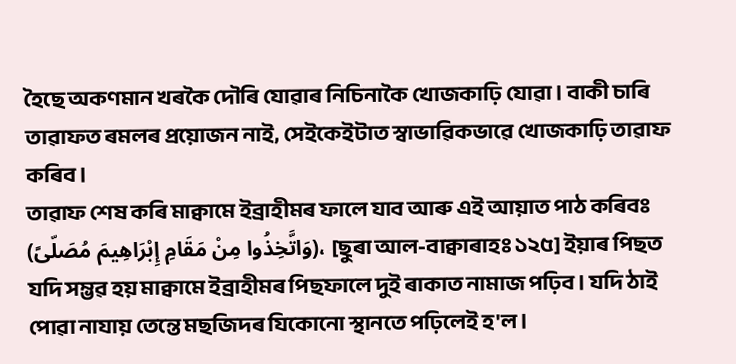হৈছে অকণমান খৰকৈ দৌৰি যোৱাৰ নিচিনাকৈ খোজকাঢ়ি যোৱা। বাকী চাৰি তাৱাফত ৰমলৰ প্ৰয়োজন নাই, সেইকেইটাত স্বাভাৱিকভাৱে খোজকাঢ়ি তাৱাফ কৰিব।
তাৱাফ শেষ কৰি মাক্বামে ইব্ৰাহীমৰ ফালে যাব আৰু এই আয়াত পাঠ কৰিবঃ (وَاتَّخِذُوا مِنْ مَقَامِ إِبْرَاهِيمَ مُصَلّىً)، [ছুৰা আল-বাক্বাৰাহঃ ১২৫] ইয়াৰ পিছত যদি সম্ভৱ হয় মাক্বামে ইব্ৰাহীমৰ পিছফালে দুই ৰাকাত নামাজ পঢ়িব। যদি ঠাই পোৱা নাযায় তেন্তে মছজিদৰ যিকোনো স্থানতে পঢ়িলেই হ'ল।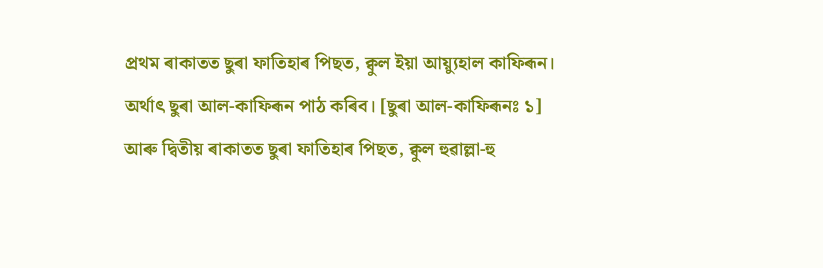প্ৰথম ৰাকাতত ছুৰা ফাতিহাৰ পিছত, ক্বুল ইয়া আয়্যুহাল কাফিৰূন। অৰ্থাৎ ছুৰা আল-কাফিৰূন পাঠ কৰিব। [ছুৰা আল-কাফিৰূনঃ ১] আৰু দ্বিতীয় ৰাকাতত ছুৰা ফাতিহাৰ পিছত, ক্বুল হুৱাল্লা-হু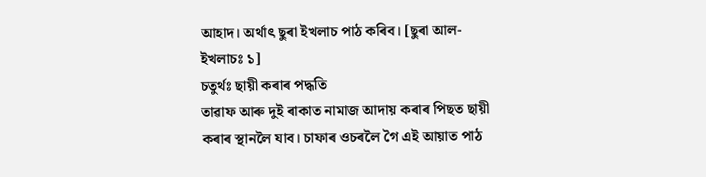আহাদ। অৰ্থাৎ ছুৰা ইখলাচ পাঠ কৰিব। [ছুৰা আল-ইখলাচঃ ১]
চতুৰ্থঃ ছায়ী কৰাৰ পদ্ধতি
তাৱাফ আৰু দুই ৰাকাত নামাজ আদায় কৰাৰ পিছত ছায়ী কৰাৰ স্থানলৈ যাব। চাফাৰ ওচৰলৈ গৈ এই আয়াত পাঠ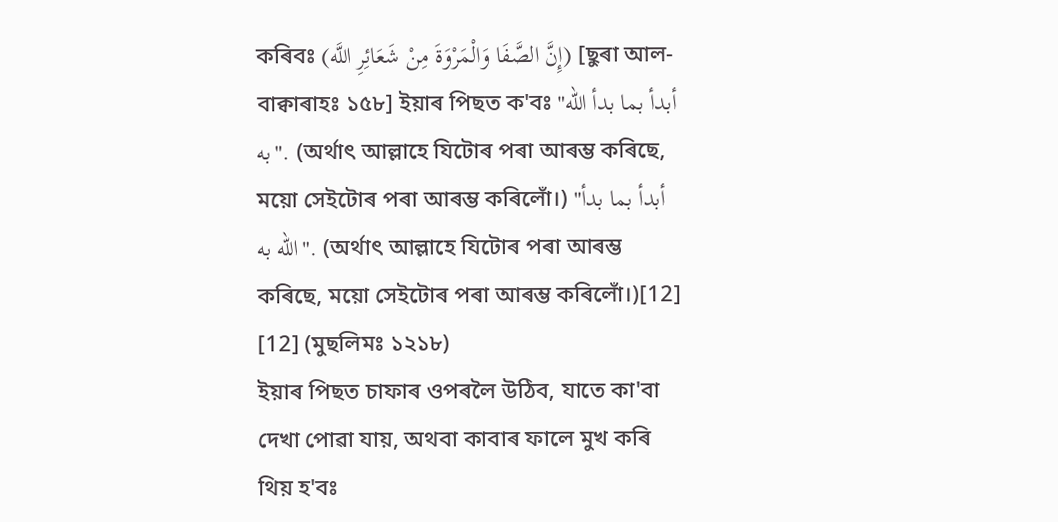কৰিবঃ (إِنَّ الصَّفَا وَالْمَرْوَةَ مِنْ شَعَائِرِ اللَّه) [ছুৰা আল-বাক্বাৰাহঃ ১৫৮] ইয়াৰ পিছত ক'বঃ "أبدأ بما بدأ الله به". (অৰ্থাৎ আল্লাহে যিটোৰ পৰা আৰম্ভ কৰিছে, ময়ো সেইটোৰ পৰা আৰম্ভ কৰিলোঁ।) "أبدأ بما بدأ الله به". (অৰ্থাৎ আল্লাহে যিটোৰ পৰা আৰম্ভ কৰিছে, ময়ো সেইটোৰ পৰা আৰম্ভ কৰিলোঁ।)[12] [12] (মুছলিমঃ ১২১৮)
ইয়াৰ পিছত চাফাৰ ওপৰলৈ উঠিব, যাতে কা'বা দেখা পোৱা যায়, অথবা কাবাৰ ফালে মুখ কৰি থিয় হ'বঃ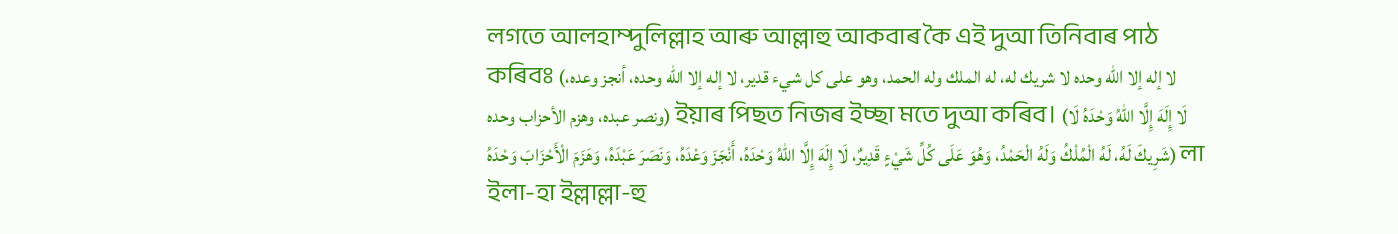লগতে আলহাম্দুলিল্লাহ আৰু আল্লাহু আকবাৰ কৈ এই দুআ তিনিবাৰ পাঠ কৰিবঃ (لا إله إلا الله وحده لا شريك له، له الملك وله الحمد، وهو على كل شيء قدير، لا إله إلا الله وحده، أنجز وعده، ونصر عبده، وهزم الأحزاب وحده) ইয়াৰ পিছত নিজৰ ইচ্ছা মতে দুআ কৰিব। (لَا إِلَهَ إِلَّا اللهُ وَحْدَهُ لَا شَرِيكَ لَهُ، لَهُ الْمُلْكُ وَلَهُ الْحَمْدُ، وَهُوَ عَلَى كُلِّ شَيْءٍ قَدِيرٌ، لَا إِلَهَ إِلَّا اللهُ وَحْدَهُ، أَنْجَزَ وَعْدَهُ، وَنَصَرَ عَبْدَهُ، وَهَزَمَ الْأَحْزَابَ وَحْدَهُ) লা ইলা-হা ইল্লাল্লা-হু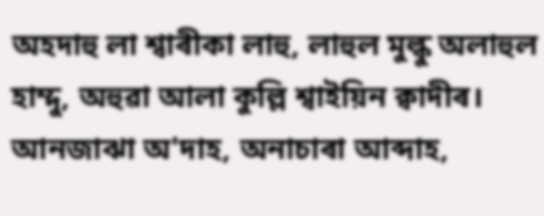অহদাহু লা শ্বাৰীকা লাহু, লাহুল মুল্কু অলাহুল হাম্দু, অহুৱা আলা কুল্লি শ্বাইয়িন ক্বাদীৰ। আনজাঝা অ'দাহ, অনাচাৰা আব্দাহ,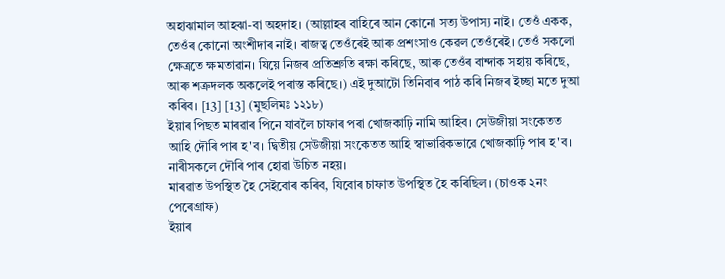অহাঝামাল আহঝা-বা অহদাহ। (আল্লাহৰ বাহিৰে আন কোনো সত্য উপাস্য নাই। তেওঁ একক, তেওঁৰ কোনো অংশীদাৰ নাই। ৰাজত্ব তেওঁৰেই আৰু প্ৰশংসাও কেৱল তেওঁৰেই। তেওঁ সকলো ক্ষেত্ৰতে ক্ষমতাৱান। যিয়ে নিজৰ প্ৰতিশ্ৰুতি ৰক্ষা কৰিছে, আৰু তেওঁৰ বান্দাক সহায় কৰিছে, আৰু শত্ৰুদলক অকলেই পৰাস্ত কৰিছে।) এই দুআটো তিনিবাৰ পাঠ কৰি নিজৰ ইচ্ছা মতে দুআ কৰিব। [13] [13] (মুছলিমঃ ১২১৮)
ইয়াৰ পিছত মাৰৱাৰ পিনে যাবলৈ চাফাৰ পৰা খোজকাঢ়ি নামি আহিব। সেউজীয়া সংকেতত আহি দৌৰি পাৰ হ'ব। দ্বিতীয় সেউজীয়া সংকেতত আহি স্বাভাৱিকভাৱে খোজকাঢ়ি পাৰ হ'ব। নাৰীসকলে দৌৰি পাৰ হোৱা উচিত নহয়।
মাৰৱাত উপস্থিত হৈ সেইবোৰ কৰিব, যিবোৰ চাফাত উপস্থিত হৈ কৰিছিল। (চাওক ২নং পেৰেগ্ৰাফ)
ইয়াৰ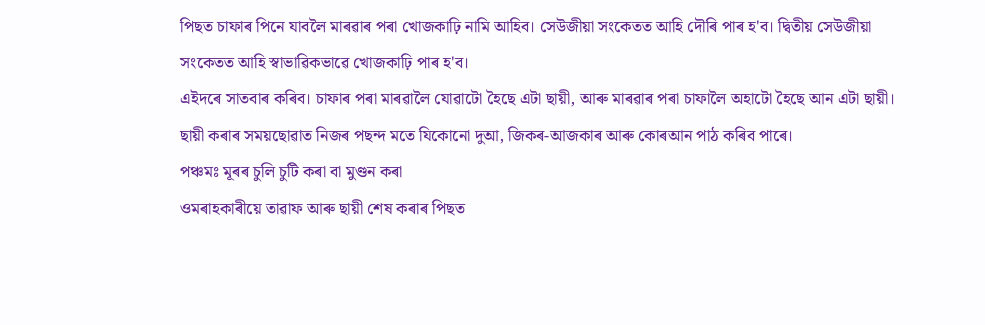পিছত চাফাৰ পিনে যাবলৈ মাৰৱাৰ পৰা খোজকাঢ়ি নামি আহিব। সেউজীয়া সংকেতত আহি দৌৰি পাৰ হ'ব। দ্বিতীয় সেউজীয়া সংকেতত আহি স্বাভাৱিকভাৱে খোজকাঢ়ি পাৰ হ'ব।
এইদৰে সাতবাৰ কৰিব। চাফাৰ পৰা মাৰৱালৈ যোৱাটো হৈছে এটা ছায়ী, আৰু মাৰৱাৰ পৰা চাফালৈ অহাটো হৈছে আন এটা ছায়ী।
ছায়ী কৰাৰ সময়ছোৱাত নিজৰ পছন্দ মতে যিকোনো দুআ, জিকৰ-আজকাৰ আৰু কোৰআন পাঠ কৰিব পাৰে।
পঞ্চমঃ মূৰৰ চুলি চুটি কৰা বা মুণ্ডন কৰা
ওমৰাহকাৰীয়ে তাৱাফ আৰু ছায়ী শেষ কৰাৰ পিছত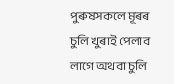পুৰুষসকলে মূৰৰ চুলি খুৰাই পেলাব লাগে অথবা চুলি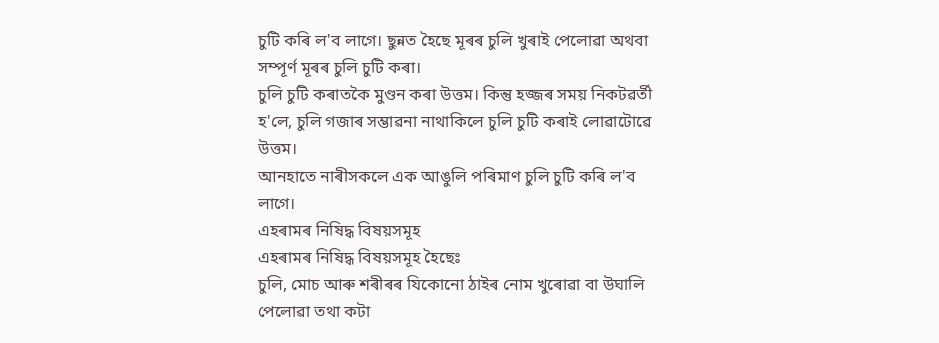চুটি কৰি ল'ব লাগে। ছুন্নত হৈছে মূৰৰ চুলি খুৰাই পেলোৱা অথবা সম্পূৰ্ণ মূৰৰ চুলি চুটি কৰা।
চুলি চুটি কৰাতকৈ মুণ্ডন কৰা উত্তম। কিন্তু হজ্জৰ সময় নিকটৱৰ্তী হ'লে, চুলি গজাৰ সম্ভাৱনা নাথাকিলে চুলি চুটি কৰাই লোৱাটোৱে উত্তম।
আনহাতে নাৰীসকলে এক আঙুলি পৰিমাণ চুলি চুটি কৰি ল'ব লাগে।
এহৰামৰ নিষিদ্ধ বিষয়সমূহ
এহৰামৰ নিষিদ্ধ বিষয়সমূহ হৈছেঃ
চুলি, মোচ আৰু শৰীৰৰ যিকোনো ঠাইৰ নোম খুৰোৱা বা উঘালি পেলোৱা তথা কটা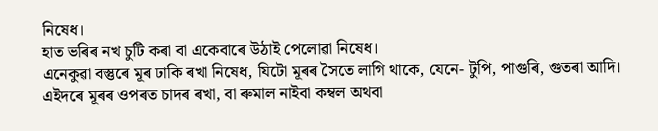নিষেধ।
হাত ভৰিৰ নখ চুটি কৰা বা একেবাৰে উঠাই পেলোৱা নিষেধ।
এনেকুৱা বস্তুৰে মূৰ ঢাকি ৰখা নিষেধ, যিটো মূৰৰ সৈতে লাগি থাকে, যেনে- টুপি, পাগুৰি, গুতৰা আদি। এইদৰে মূৰৰ ওপৰত চাদৰ ৰখা, বা ৰুমাল নাইবা কম্বল অথবা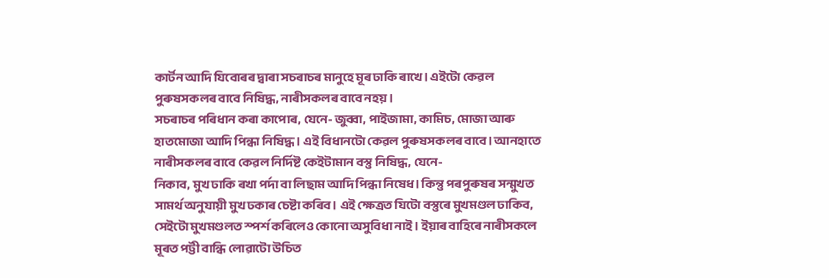কাৰ্টন আদি যিবোৰৰ দ্বাৰা সচৰাচৰ মানুহে মূৰ ঢাকি ৰাখে। এইটো কেৱল পুৰুষসকলৰ বাবে নিষিদ্ধ, নাৰীসকলৰ বাবে নহয়।
সচৰাচৰ পৰিধান কৰা কাপোৰ, যেনে- জুব্বা, পাইজামা, কামিচ, মোজা আৰু হাতমোজা আদি পিন্ধা নিষিদ্ধ। এই বিধানটো কেৱল পুৰুষসকলৰ বাবে। আনহাতে নাৰীসকলৰ বাবে কেৱল নিৰ্দিষ্ট কেইটামান বস্তু নিষিদ্ধ, যেনে-
নিকাব, মুখ ঢাকি ৰখা পৰ্দা বা লিছাম আদি পিন্ধা নিষেধ। কিন্তু পৰপুৰুষৰ সন্মুখত সামৰ্থ অনুযায়ী মুখ ঢকাৰ চেষ্টা কৰিব। এই ক্ষেত্ৰত যিটো বস্তুৰে মুখমণ্ডল ঢাকিব, সেইটো মুখমণ্ডলত স্পৰ্শ কৰিলেও কোনো অসুবিধা নাই। ইয়াৰ বাহিৰে নাৰীসকলে মূৰত পট্টী বান্ধি লোৱাটো উচিত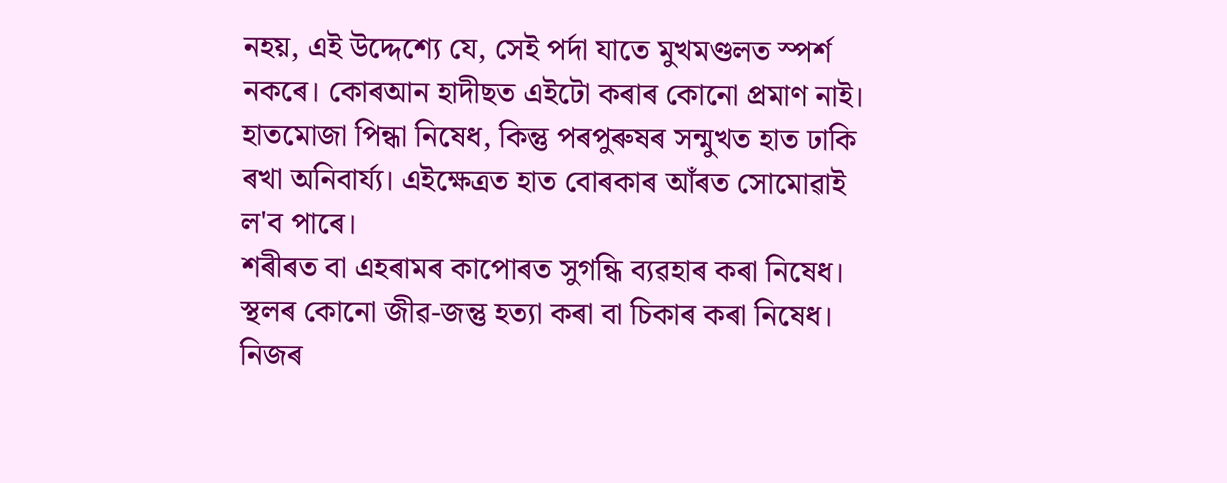নহয়, এই উদ্দেশ্যে যে, সেই পৰ্দা যাতে মুখমণ্ডলত স্পৰ্শ নকৰে। কোৰআন হাদীছত এইটো কৰাৰ কোনো প্ৰমাণ নাই।
হাতমোজা পিন্ধা নিষেধ, কিন্তু পৰপুৰুষৰ সন্মুখত হাত ঢাকি ৰখা অনিবাৰ্য্য। এইক্ষেত্ৰত হাত বোৰকাৰ আঁৰত সোমোৱাই ল'ব পাৰে।
শৰীৰত বা এহৰামৰ কাপোৰত সুগন্ধি ব্যৱহাৰ কৰা নিষেধ।
স্থলৰ কোনো জীৱ-জন্তু হত্যা কৰা বা চিকাৰ কৰা নিষেধ।
নিজৰ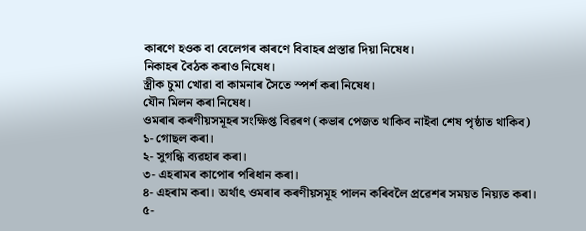কাৰণে হওক বা বেলেগৰ কাৰণে বিবাহৰ প্ৰস্তাৱ দিয়া নিষেধ।
নিকাহৰ বৈঠক কৰাও নিষেধ।
স্ত্ৰীক চুমা খোৱা বা কামনাৰ সৈতে স্পৰ্শ কৰা নিষেধ।
যৌন মিলন কৰা নিষেধ।
ওমৰাৰ কৰণীয়সমূহৰ সংক্ষিপ্ত বিৱৰণ (কভাৰ পেজত থাকিব নাইবা শেষ পৃষ্ঠাত থাকিব)
১- গোছল কৰা।
২- সুগন্ধি ব্যৱহাৰ কৰা।
৩- এহৰামৰ কাপোৰ পৰিধান কৰা।
৪- এহৰাম কৰা। অৰ্থাৎ ওমৰাৰ কৰণীয়সমূহ পালন কৰিবলৈ প্ৰৱেশৰ সময়ত নিয়্যত কৰা।
৫-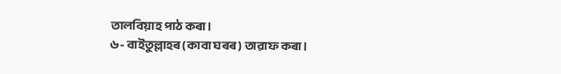তালবিয়াহ পাঠ কৰা।
৬- বাইতুল্লাহৰ (কাবা ঘৰৰ) তাৱাফ কৰা।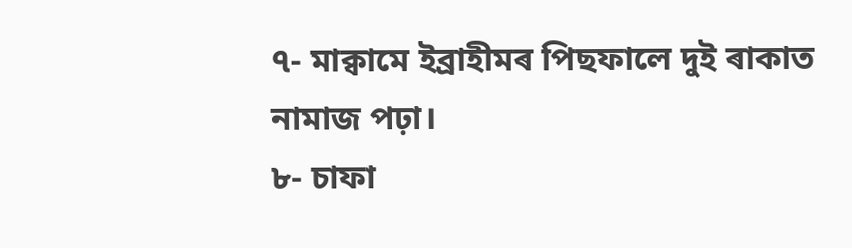৭- মাক্বামে ইব্ৰাহীমৰ পিছফালে দুই ৰাকাত নামাজ পঢ়া।
৮- চাফা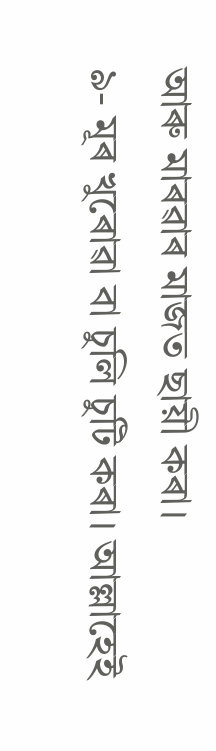আৰু মাৰৱাৰ মাজত ছায়ী কৰা।
৯- মূৰ খুৰোৱা বা চুলি চুটি কৰা। আল্লাহেই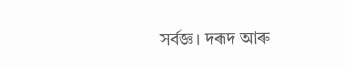সৰ্বজ্ঞ। দৰূদ আৰু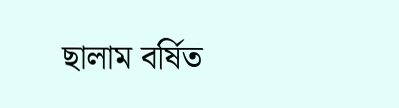ছালাম বৰ্ষিত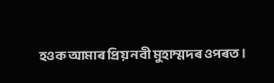হওক আমাৰ প্রিয় নবী মুহাম্মদৰ ওপৰত।